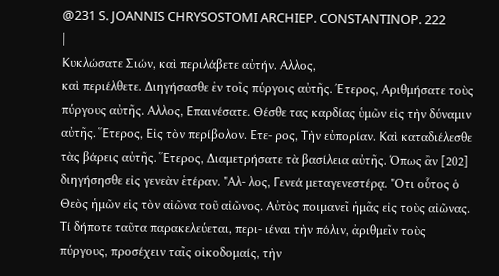@231 S. JOANNIS CHRYSOSTOMI ARCHIEP. CONSTANTINOP. 222
|
Κυκλώσατε Σιών, καὶ περιλάβετε αὐτήν. Αλλος,
καὶ περιέλθετε. Διηγήσασθε ἐν τοῖς πύργοις αὐτῆς. Έτερος, Αριθμήσατε τοὺς πύργους αὐτῆς. Αλλος, Επαινέσατε. Θέσθε τας καρδίας ὑμῶν εἰς τὴν δύναμιν αὐτῆς. Ἕτερος, Εἰς τὸν περίβολον. Ετε- ρος, Τὴν εὐπορίαν. Καὶ καταδιέλεσθε τὰς βάρεις αὐτῆς. Ἕτερος, Διαμετρήσατε τὰ βασίλεια αὐτῆς. Όπως ἂν [202] διηγήσησθε εἰς γενεὰν ἑτέραν. "Αλ- λος, Γενεά μεταγενεστέρᾳ. "Οτι οὗτος ὁ Θεὸς ἡμῶν εἰς τὸν αἰῶνα τοῦ αἰῶνος. Αὐτὸς ποιμανεῖ ἡμᾶς εἰς τοὺς αἰῶνας. Τί δήποτε ταῦτα παρακελεύεται, περι- ιέναι τὴν πόλιν, ἀριθμεῖν τοὺς πύργους, προσέχειν ταῖς οἰκοδομαίς, τὴν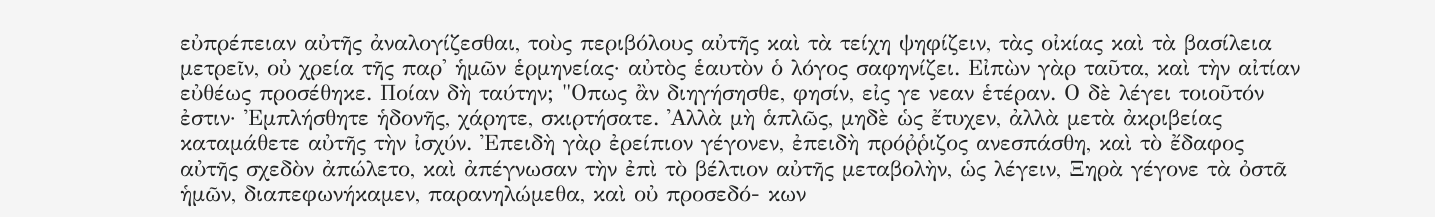εὐπρέπειαν αὐτῆς ἀναλογίζεσθαι, τοὺς περιβόλους αὐτῆς καὶ τὰ τείχη ψηφίζειν, τὰς οἰκίας καὶ τὰ βασίλεια μετρεῖν, οὐ χρεία τῆς παρ' ἡμῶν ἑρμηνείας· αὐτὸς ἑαυτὸν ὁ λόγος σαφηνίζει. Εἰπὼν γὰρ ταῦτα, καὶ τὴν αἰτίαν εὐθέως προσέθηκε. Ποίαν δὴ ταύτην; "Οπως ἂν διηγήσησθε, φησίν, εἰς γε νεαν ἑτέραν. Ο δὲ λέγει τοιοῦτόν ἐστιν· Ἐμπλήσθητε ἡδονῆς, χάρητε, σκιρτήσατε. ᾿Αλλὰ μὴ ἁπλῶς, μηδὲ ὡς ἔτυχεν, ἀλλὰ μετὰ ἀκριβείας καταμάθετε αὐτῆς τὴν ἰσχύν. Ἐπειδὴ γὰρ ἐρείπιον γέγονεν, ἐπειδὴ πρόῤῥιζος ανεσπάσθη, καὶ τὸ ἔδαφος αὐτῆς σχεδὸν ἀπώλετο, καὶ ἀπέγνωσαν τὴν ἐπὶ τὸ βέλτιον αὐτῆς μεταβολὴν, ὡς λέγειν, Ξηρὰ γέγονε τὰ ὀστᾶ ἡμῶν, διαπεφωνήκαμεν, παρανηλώμεθα, καὶ οὐ προσεδό- κων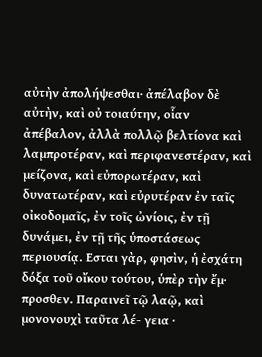αὐτὴν ἀπολήψεσθαι· ἀπέλαβον δὲ αὐτὴν, καὶ οὐ τοιαύτην, οἷαν ἀπέβαλον, ἀλλὰ πολλῷ βελτίονα καὶ λαμπροτέραν, καὶ περιφανεστέραν, καὶ μείζονα, καὶ εὐπορωτέραν, καὶ δυνατωτέραν, καὶ εὐρυτέραν ἐν ταῖς οἰκοδομαῖς, ἐν τοῖς ὠνίοις, ἐν τῇ δυνάμει, ἐν τῇ τῆς ὑποστάσεως περιουσίᾳ. Εσται γὰρ, φησὶν, ἡ ἐσχάτη δόξα τοῦ οἴκου τούτου, ὑπὲρ τὴν ἔμ· προσθεν. Παραινεῖ τῷ λαῷ, καὶ μονονουχὶ ταῦτα λέ- γεια ·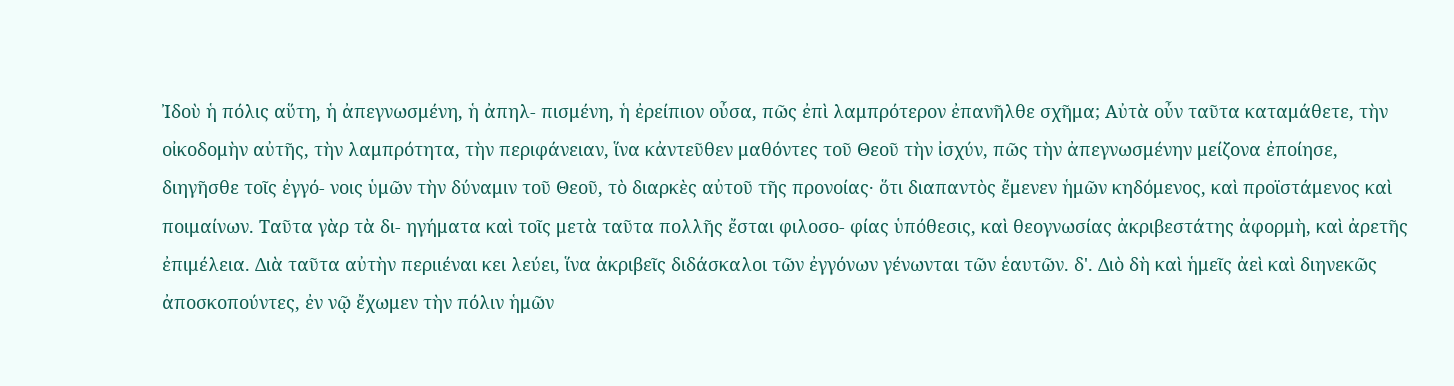Ἰδοὺ ἡ πόλις αὕτη, ἡ ἀπεγνωσμένη, ἡ ἀπηλ- πισμένη, ἡ ἐρείπιον οὖσα, πῶς ἐπὶ λαμπρότερον ἐπανῆλθε σχῆμα; Αὐτὰ οὖν ταῦτα καταμάθετε, τὴν οἰκοδομὴν αὐτῆς, τὴν λαμπρότητα, τὴν περιφάνειαν, ἵνα κἀντεῦθεν μαθόντες τοῦ Θεοῦ τὴν ἰσχύν, πῶς τὴν ἀπεγνωσμένην μείζονα ἐποίησε, διηγῆσθε τοῖς ἐγγό- νοις ὑμῶν τὴν δύναμιν τοῦ Θεοῦ, τὸ διαρκὲς αὐτοῦ τῆς προνοίας· ὅτι διαπαντὸς ἔμενεν ἡμῶν κηδόμενος, καὶ προϊστάμενος καὶ ποιμαίνων. Ταῦτα γὰρ τὰ δι- ηγήματα καὶ τοῖς μετὰ ταῦτα πολλῆς ἔσται φιλοσο- φίας ὑπόθεσις, καὶ θεογνωσίας ἀκριβεστάτης ἀφορμὴ, καὶ ἀρετῆς ἐπιμέλεια. Διὰ ταῦτα αὐτὴν περιιέναι κει λεύει, ἵνα ἀκριβεῖς διδάσκαλοι τῶν ἐγγόνων γένωνται τῶν ἑαυτῶν. δ'. Διὸ δὴ καὶ ἡμεῖς ἀεὶ καὶ διηνεκῶς ἀποσκοπούντες, ἐν νῷ ἔχωμεν τὴν πόλιν ἡμῶν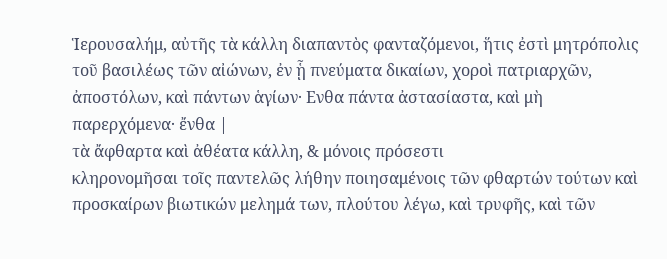Ἱερουσαλήμ, αὐτῆς τὰ κάλλη διαπαντὸς φανταζόμενοι, ἥτις ἐστὶ μητρόπολις τοῦ βασιλέως τῶν αἰώνων, ἐν ᾗ πνεύματα δικαίων, χοροὶ πατριαρχῶν, ἀποστόλων, καὶ πάντων ἁγίων· Ενθα πάντα ἀστασίαστα, καὶ μὴ παρερχόμενα· ἔνθα |
τὰ ἄφθαρτα καὶ ἀθέατα κάλλη, & μόνοις πρόσεστι
κληρονομῆσαι τοῖς παντελῶς λήθην ποιησαμένοις τῶν φθαρτών τούτων καὶ προσκαίρων βιωτικών μελημά των, πλούτου λέγω, καὶ τρυφῆς, καὶ τῶν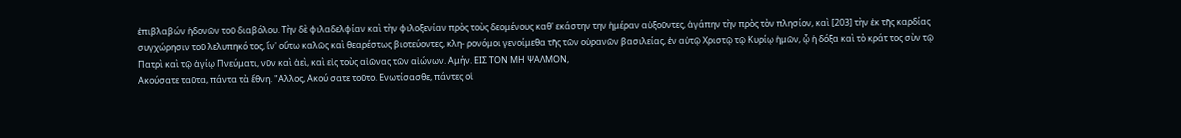ἐπιβλαβών ἡδονῶν τοῦ διαβόλου. Τὴν δὲ φιλαδελφίαν καὶ τὴν φιλοξενίαν πρὸς τοὺς δεομένους καθ' εκάστην την ἡμέραν αὐξοῦντες, ἀγάπην τὴν πρὸς τὸν πλησίον, καὶ [203] τὴν ἐκ τῆς καρδίας συγχώρησιν τοῦ λελυπηκό τος, ἵν' οὕτω καλῶς καὶ θεαρέστως βιοτεύοντες, κλη- ρονόμοι γενοίμεθα τῆς τῶν οὐρανῶν βασιλείας, ἐν αὐτῷ Χριστῷ τῷ Κυρίῳ ἡμῶν, ᾧ ἡ δόξα καὶ τὸ κράτ τος σὺν τῷ Πατρὶ καὶ τῷ ἁγίῳ Πνεύματι, νῦν καὶ ἀεὶ, καὶ εἰς τοὺς αἰῶνας τῶν αἰώνων. Αμήν. ΕΙΣ ΤΟΝ ΜΗ ΨΑΛΜΟΝ,
Ακούσατε ταῦτα, πάντα τὰ ἔθνη. "Αλλος, Ακού σατε τοῦτο. Ενωτίσασθε, πάντες οἱ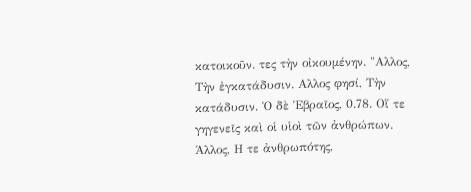κατοικοῦν. τες τὴν οἰκουμένην. "Αλλος, Τὴν ἐγκατάδυσιν. Αλλος φησί, Τὴν κατάδυσιν. Ὁ δὲ Ἑβραῖος, 0.78. Οἵ τε γηγενεῖς καὶ οἱ υἱοὶ τῶν ἀνθρώπων. Άλλος, Η τε ἀνθρωπότης,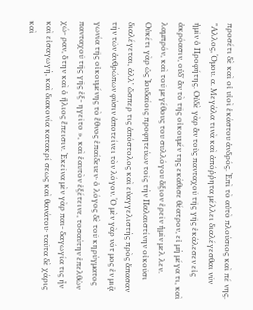προσέτι δὲ καὶ οἱ υἱοὶ ἑκάστου ἀνδρός. Ἐπὶ τὸ αὐτὸ πλούσιος καὶ πέ νης. "Αλλος, Ὁμου. α. Μεγάλα τινὰ καὶ ἀπόῤῥητα μέλλει διαλέγεσθαι νῦν ἡμῖν ὁ Προφήτης. Οὐδὲ γὰρ ἂν τοὺς πανταχοῦ τῆς γῆς ἐκάλεσεν εἰς ἀκρόασιν, οὐδ' ἂν τὸ τῆς οἰκουμέν της εκάθισε θέατρον, εἰ μὴ μέγα τι, καὶ λαμπρόν, καὶ τοῦ μεγέθους του συλλόγου ἄξιον ἐρεῖν ἡμῖν μελ λεν. Οὐκέτι γὰρ ὡς Ἰουδαίοις προφητεύων τοῖς τὴν Παλαιστίνην οἰκοῦσι διαλέγεται, ἀλλ᾿ ὥσπερ τις ἀπόστολος καὶ εὐαγγελιστὴς πρὸς ἅπασαν τὴν τῶν ἀνθρώπων φύσιν ἀποτείνει τὸν λόγον. Ὁ μὲν γὰρ νότ μος ἐν μιᾷ γωνία τῆς οἰκουμένης τὸ ἔθνος ἐπαίδευεν· ὁ λόγος δὲ τοῦ κηρύγματος πανταχοῦ τῆς γῆς ἐξ- ηγεῖτο », καὶ ἑαυτὸν ἐξέτεινε, τοσαύτην ἐπελθὼν χώ- ραν, ὅτην καὶ ὁ ἥλιος ἔπεισιν. Ἐκεῖνα μὲν γὰρ παι- δαγωγία τις ἦν καὶ εἰσαγωγὴ, καὶ διακονία κατακρί σεως καὶ θανάτου· ταῦτα δὲ χάρις καὶ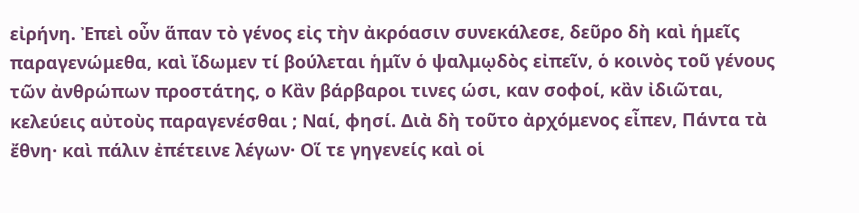εἰρήνη. Ἐπεὶ οὖν ἅπαν τὸ γένος εἰς τὴν ἀκρόασιν συνεκάλεσε, δεῦρο δὴ καὶ ἡμεῖς παραγενώμεθα, καὶ ἴδωμεν τί βούλεται ἡμῖν ὁ ψαλμῳδὸς εἰπεῖν, ὁ κοινὸς τοῦ γένους τῶν ἀνθρώπων προστάτης, ο Κἂν βάρβαροι τινες ώσι, καν σοφοί, κἂν ἰδιῶται, κελεύεις αὐτοὺς παραγενέσθαι ; Ναί, φησί. Διὰ δὴ τοῦτο ἀρχόμενος εἶπεν, Πάντα τὰ ἔθνη· καὶ πάλιν ἐπέτεινε λέγων· Οἵ τε γηγενείς καὶ οἱ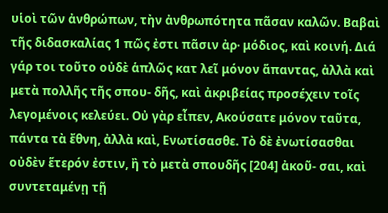υἱοὶ τῶν ἀνθρώπων, τὴν ἀνθρωπότητα πᾶσαν καλῶν. Βαβαὶ τῆς διδασκαλίας 1 πῶς ἐστι πᾶσιν ἀρ· μόδιος, καὶ κοινή. Διά γάρ τοι τοῦτο οὐδὲ ἁπλῶς κατ λεῖ μόνον ἅπαντας, ἀλλὰ καὶ μετὰ πολλῆς τῆς σπου- δῆς, καὶ ἀκριβείας προσέχειν τοῖς λεγομένοις κελεύει. Οὐ γὰρ εἶπεν, Ακούσατε μόνον ταῦτα, πάντα τὰ ἔθνη, ἀλλὰ καὶ, Ενωτίσασθε. Τὸ δὲ ἐνωτίσασθαι οὐδὲν ἕτερόν ἐστιν, ἢ τὸ μετὰ σπουδῆς [204] ἀκοῦ- σαι, καὶ συντεταμένῃ τῇ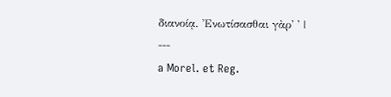διανοίᾳ. Ἐνωτίσασθαι γὰρ' ' |
---
a Morel. et Reg.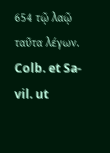654 τῷ λαῷ ταῦτα λέγων. Colb. et Sa- vil. ut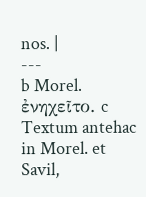nos. |
---
b Morel. ἐνηχεῖτο. c Textum antehac in Morel. et Savil,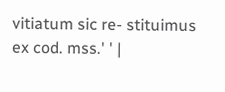vitiatum sic re- stituimus ex cod. mss.' ' |